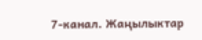7-канал. Жаңылыктар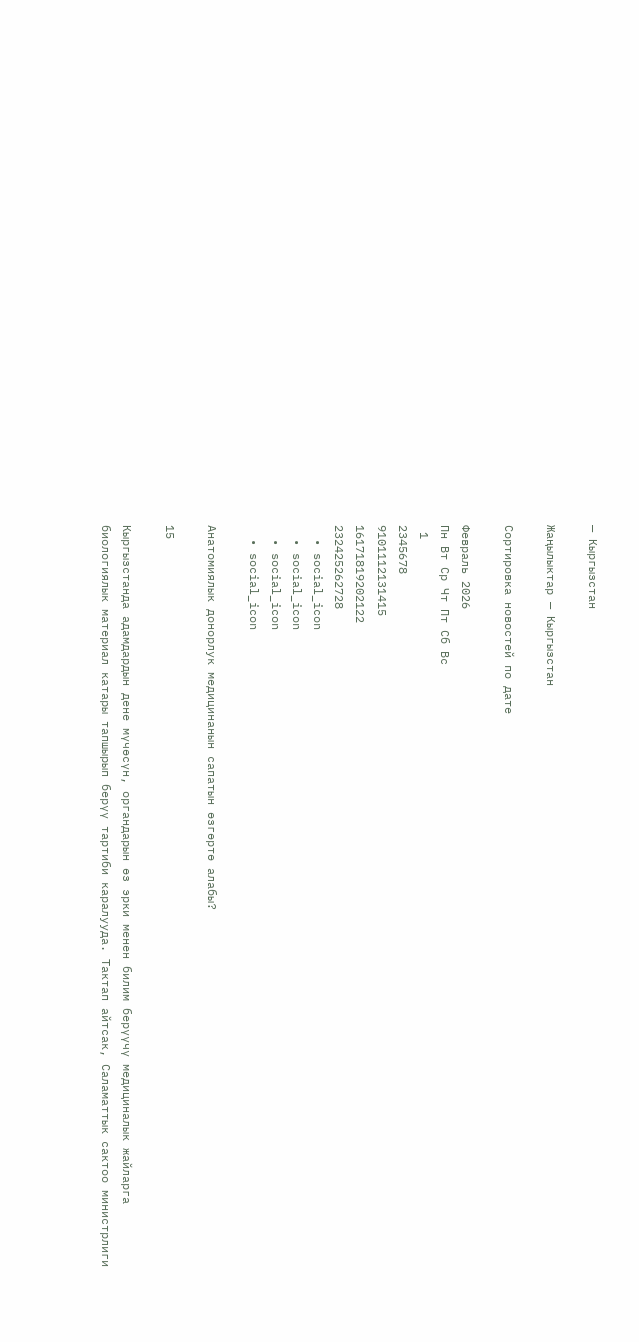— Кыргызстан

Жаңылыктар — Кыргызстан

Сортировка новостей по дате

Февраль 2026
Пн Вт Ср Чт Пт Сб Вс
 1
2345678
9101112131415
16171819202122
232425262728
  • social_icon
  • social_icon
  • social_icon
  • social_icon

Анатомиялык донорлук медицинанын сапатын өзгөртө алабы?

15

Кыргызстанда адамдардын дене мүчөсүн, органдарын өз эрки менен билим берүүчү медициналык жайларга биологиялык материал катары тапшырып берүү тартиби каралууда. Тактап айтсак, Саламаттык сактоо министрлиги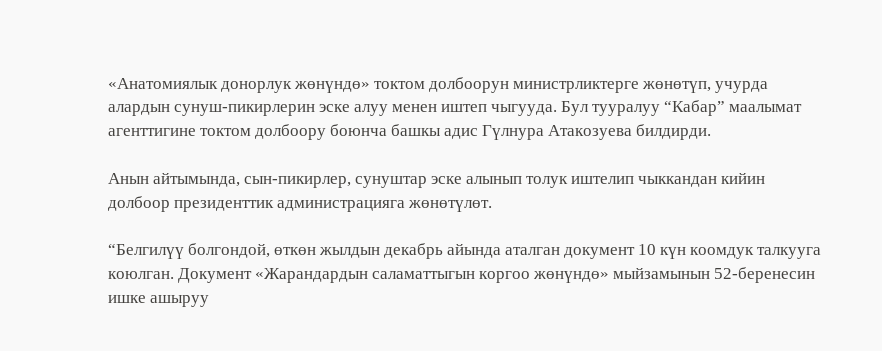«Анатомиялык донорлук жөнүндө» токтом долбоорун министрликтерге жөнөтүп, учурда алардын сунуш-пикирлерин эске алуу менен иштеп чыгууда. Бул тууралуу “Кабар” маалымат агенттигине токтом долбоору боюнча башкы адис Гүлнура Атакозуева билдирди.

Анын айтымында, сын-пикирлер, сунуштар эске алынып толук иштелип чыккандан кийин долбоор президенттик администрацияга жөнөтүлөт.

“Белгилүү болгондой, өткөн жылдын декабрь айында аталган документ 10 күн коомдук талкууга коюлган. Документ «Жарандардын саламаттыгын коргоо жөнүндө» мыйзамынын 52-беренесин ишке ашыруу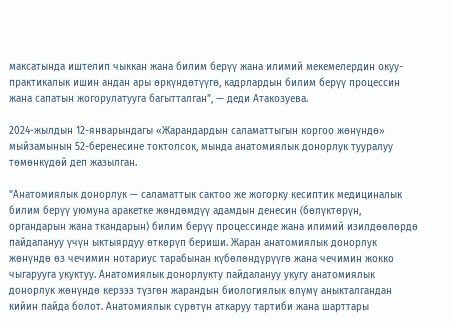максатында иштелип чыккан жана билим берүү жана илимий мекемелердин окуу-практикалык ишин андан ары өркүндөтүүгө, кадрлардын билим берүү процессин жана сапатын жогорулатууга багытталган”, — деди Атакозуева.

2024-жылдын 12-январындагы «Жарандардын саламаттыгын коргоо жөнүндө» мыйзамынын 52-беренесине токтолсок, мында анатомиялык донорлук тууралуу төмөнкүдөй деп жазылган.

“Анатомиялык донорлук — саламаттык сактоо же жогорку кесиптик медициналык билим берүү уюмуна аракетке жөндөмдүү адамдын денесин (бөлүктөрүн, органдарын жана ткандарын) билим берүү процессинде жана илимий изилдөөлөрдө пайдалануу үчүн ыктыярдуу өткөрүп бериши. Жаран анатомиялык донорлук жөнүндө өз чечимин нотариус тарабынан күбөлөндүрүүгө жана чечимин жокко чыгарууга укуктуу. Анатомиялык донорлукту пайдалануу укугу анатомиялык донорлук жөнүндө керээз түзгөн жарандын биологиялык өлүмү аныкталгандан кийин пайда болот. Анатомиялык сүрөтүн аткаруу тартиби жана шарттары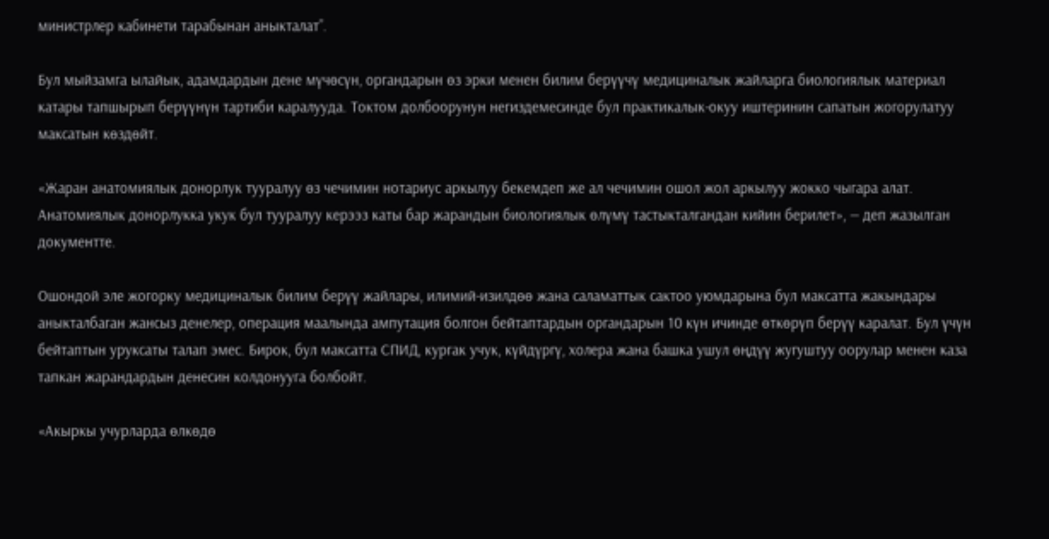министрлер кабинети тарабынан аныкталат”.

Бул мыйзамга ылайык, адамдардын дене мүчөсүн, органдарын өз эрки менен билим берүүчү медициналык жайларга биологиялык материал катары тапшырып берүүнүн тартиби каралууда. Токтом долбоорунун негиздемесинде бул практикалык-окуу иштеринин сапатын жогорулатуу максатын көздөйт.

«Жаран анатомиялык донорлук тууралуу өз чечимин нотариус аркылуу бекемдеп же ал чечимин ошол жол аркылуу жокко чыгара алат. Анатомиялык донорлукка укук бул тууралуу керээз каты бар жарандын биологиялык өлүмү тастыкталгандан кийин берилет», — деп жазылган документте.

Ошондой эле жогорку медициналык билим берүү жайлары, илимий-изилдөө жана саламаттык сактоо уюмдарына бул максатта жакындары аныкталбаган жансыз денелер, операция маалында ампутация болгон бейтаптардын органдарын 10 күн ичинде өткөрүп берүү каралат. Бул үчүн бейтаптын уруксаты талап эмес. Бирок, бул максатта СПИД, кургак учук, күйдүргү, холера жана башка ушул өңдүү жугуштуу оорулар менен каза тапкан жарандардын денесин колдонууга болбойт.

«Акыркы учурларда өлкөдө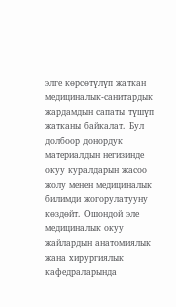элге көрсөтүлүп жаткан медициналык-санитардык жардамдын сапаты түшүп жатканы байкалат. Бул долбоор донордук материалдын негизинде окуу куралдарын жасоо жолу менен медициналык билимди жогорулатууну көздөйт. Ошондой эле медициналык окуу жайлардын анатомиялык жана хирургиялык кафедраларында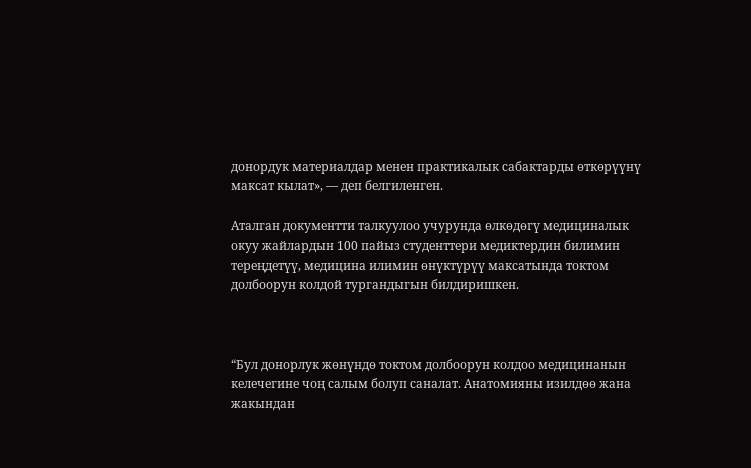донордук материалдар менен практикалык сабактарды өткөрүүнү максат кылат», — деп белгиленген.

Аталган документти талкуулоо учурунда өлкөдөгү медициналык окуу жайлардын 100 пайыз студенттери медиктердин билимин тереңдетүү, медицина илимин өнүктүрүү максатында токтом долбоорун колдой тургандыгын билдиришкен.



“Бул донорлук жөнүндө токтом долбоорун колдоо медицинанын келечегине чоң салым болуп саналат. Анатомияны изилдөө жана жакындан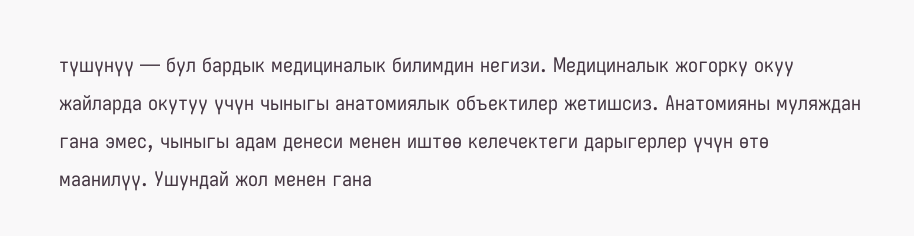түшүнүү — бул бардык медициналык билимдин негизи. Медициналык жогорку окуу жайларда окутуу үчүн чыныгы анатомиялык объектилер жетишсиз. Анатомияны муляждан гана эмес, чыныгы адам денеси менен иштөө келечектеги дарыгерлер үчүн өтө маанилүү. Ушундай жол менен гана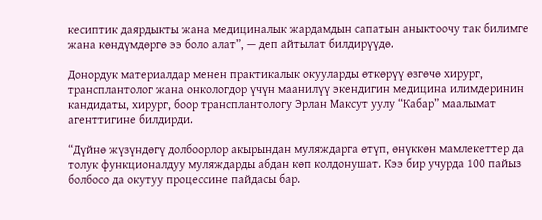кесиптик даярдыкты жана медициналык жардамдын сапатын аныктоочу так билимге жана көндүмдөргө ээ боло алат”, — деп айтылат билдирүүдө.

Донордук материалдар менен практикалык окууларды өткөрүү өзгөчө хирург, трансплантолог жана онкологдор үчүн маанилүү экендигин медицина илимдеринин кандидаты, хирург, боор трансплантологу Эрлан Максут уулу “Кабар” маалымат агенттигине билдирди.

“Дүйнө жүзүндөгү долбоорлор акырындан муляждарга өтүп, өнүккөн мамлекеттер да толук функционалдуу муляждарды абдан көп колдонушат. Кээ бир учурда 100 пайыз болбосо да окутуу процессине пайдасы бар.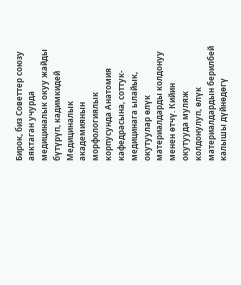Бирок, биз Советтер союзу аяктаган учурда медициналык окуу жайды бүтүрүп, кадимкидей Медициналык академиянын морфологиялык корпусунда Анатомия кафедрасына, соттук-медицинага ылайык, окутуулар өлүк материалдарды колдонуу менен өтчү. Кийин окутууда муляж колдонулуп, өлүк материалдардын берилбей калышы дүйнөдөгү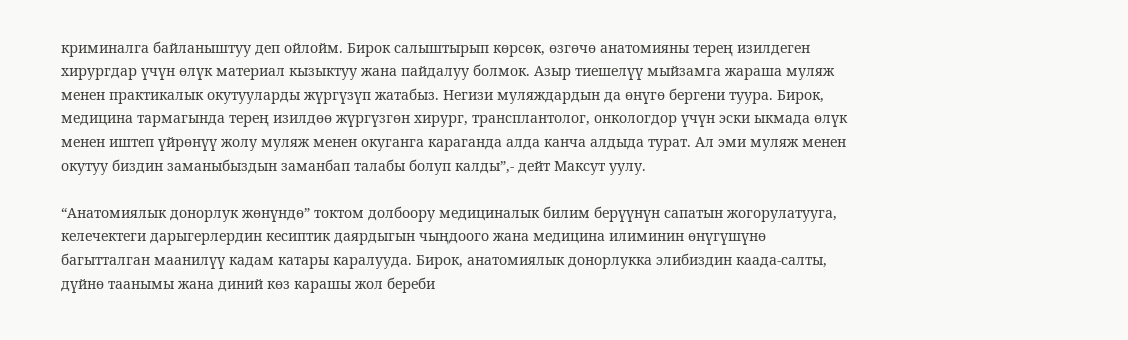криминалга байланыштуу деп ойлойм. Бирок салыштырып көрсөк, өзгөчө анатомияны терең изилдеген хирургдар үчүн өлүк материал кызыктуу жана пайдалуу болмок. Азыр тиешелүү мыйзамга жараша муляж менен практикалык окутууларды жүргүзүп жатабыз. Негизи муляждардын да өнүгө бергени туура. Бирок, медицина тармагында терең изилдөө жүргүзгөн хирург, трансплантолог, онкологдор үчүн эски ыкмада өлүк менен иштеп үйрөнүү жолу муляж менен окуганга караганда алда канча алдыда турат. Ал эми муляж менен окутуу биздин заманыбыздын заманбап талабы болуп калды”,- дейт Максут уулу.

“Анатомиялык донорлук жөнүндө” токтом долбоору медициналык билим берүүнүн сапатын жогорулатууга, келечектеги дарыгерлердин кесиптик даярдыгын чыңдоого жана медицина илиминин өнүгүшүнө багытталган маанилүү кадам катары каралууда. Бирок, анатомиялык донорлукка элибиздин каада-салты, дүйнө таанымы жана диний көз карашы жол береби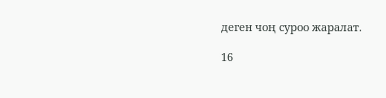деген чоң суроо жаралат.

16